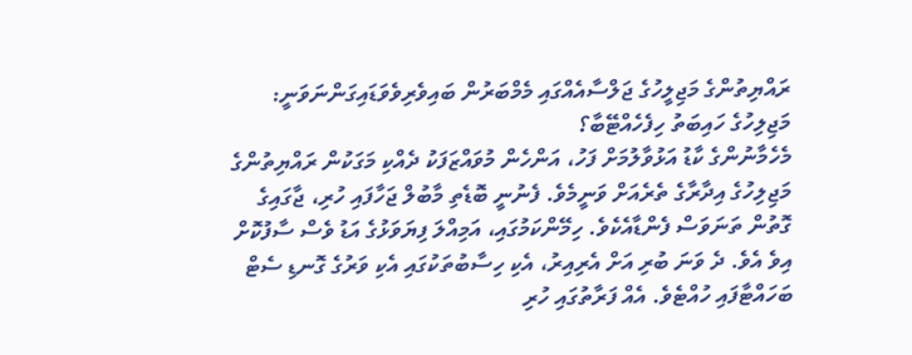ރައްޔިތުންގެ މަޖިލީހުގެ ޖަލްސާއެއްގައި މެމްބަރުން ބައިވެރިވެވަޑައިގަންނަވަނީ: މަޖިލިހުގެ ހައިބަތު ހިފެހެއްޓޭބާ؟
މެހެމާނުންގެ ކާޑު އަޅުވާލުމަށް ފަހު، އަންހެން މުވައްޒަފަކު ދެއްކި މަގަކުން ރައްޔިތުންގެ މަޖިލިހުގެ އިދާރާގެ ތެރެއަށް ވަނީމެވެ. ފެނުނީ ބޮޑެތި މާބުލް ޖަހާފައި ހުރި، ޖާގައިގެ ގޮތުން ތަނަވަސް ފެންޑާއެކެވެ. ހިމޭންކަމުގައި، އަމިއްލަ ފިޔަވަޅުގެ އަޑު ވެސް ސާފުކޮށް އިވެ އެވެ. ދެ ވަނަ ބުރި އަށް އެރިއިރު، އެކި ހިސާބުތަކުގައި އެކި ވަރުގެ ގޮނޑި ސެޓް ބަހައްޓާފައި ހުއްޓެވެ. އެއް ފަރާތުގައި ހުރި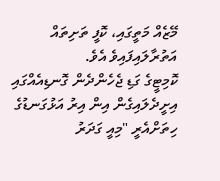މޭޒެއް މަތީގައި، ކޮފީ ތަށިތައް އަތުރާލައިފައިވެ އެވެ.
ކޮމިޓީގެ ގަޑި ޖެހެންދެން ގޮނޑިއެއްގައި އިށީދެލައިގެން އިން އިރު އަޅުގަނޑުގެ ހިތަށްއެރީ "މިއީ ގަދަރު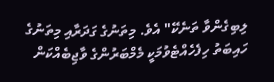ލިބިގެންވާ ތަނެކޭ" އެވެ. މިތަނުގެ ގަދަރާއި މިތަނުގެ ހައިބަތު ހިފެހެއްޓެވުމަކީ މެމްބަރުންގެ ވާޖިބެއްކަން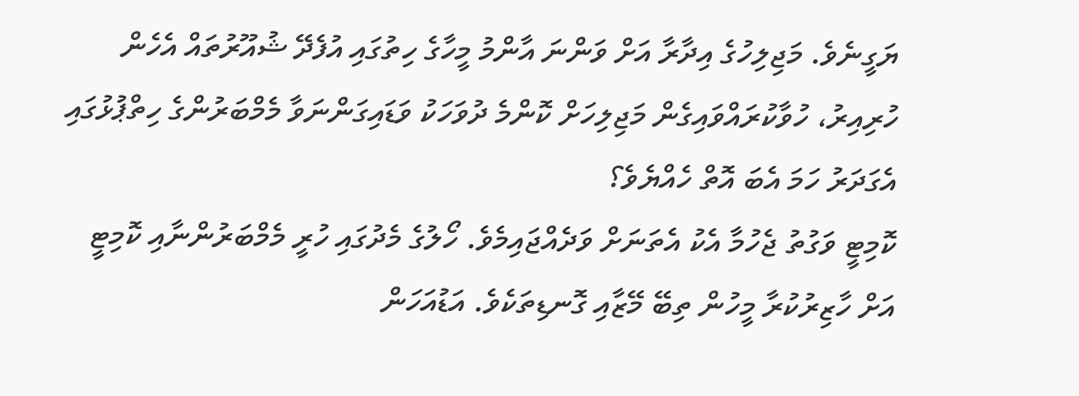ޔަގީނެވެ. މަޖިލިހުގެ އިދާރާ އަށް ވަންނަ އާންމު މީހާގެ ހިތުގައި އުފެދޭ ޝުއޫރުތައް އެހެން ހުރިއިރު، ހުވާކުރައްވައިގެން މަޖިލިހަށް ކޮންމެ ދުވަހަކު ވަޑައިގަންނަވާ މެމްބަރުންގެ ހިތްޕުޅުގައި އެގަދަރު ހަމަ އެބަ އޮތް ހެއްޔެވެ؟
ކޮމިޓީ ވަގުތު ޖެހުމާ އެކު އެތަނަށް ވަދެއްޖައިމެވެ. ހޯލުގެ މެދުގައި ހުރީ މެމްބަރުންނާއި ކޮމިޓީ އަށް ހާޒިރުކުރާ މީހުން ތިބޭ މޭޒާއި ގޮނޑިތަކެވެ. އަޑުއަހަން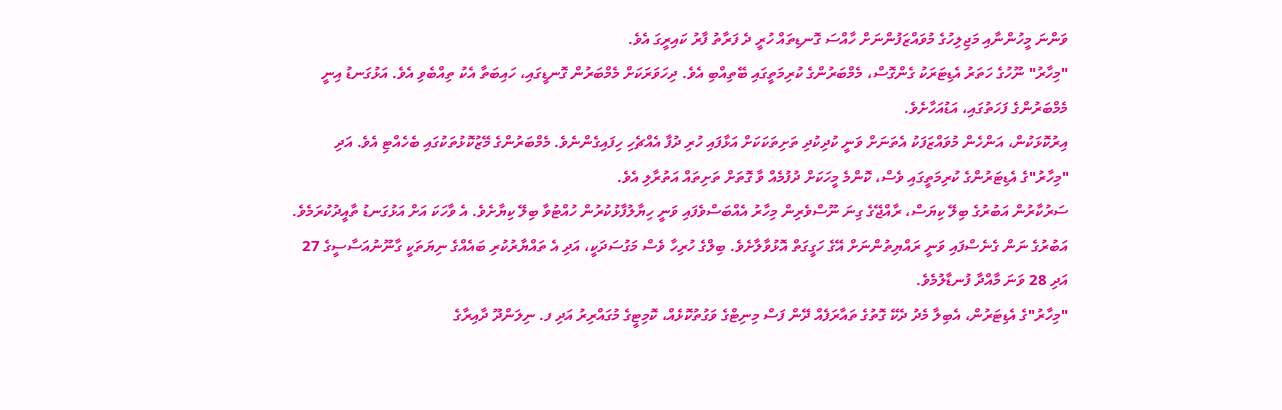ވަންނަ މީހުންނާއި މަޖިލިހުގެ މުވައްޒަފުންނަށް ހާއްސަ ގޮނޑިތައް ހުރީ ދެ ފަރާތު ފާރު ކައިރީގަ އެވެ.
"މިހާރު" ނޫހުގެ ހަތަރު އެޑިޓަރަކު ގެންގޮސް، މެމްބަރުންގެ ކުރިމަތީގައި ބޭތިއްބި އެވެ. ދިހަވަރަކަށް މެމްބަރުން ގޮނޑީގައި، ހައިބަތާ އެކު ތިއްބެވި އެވެ. އަޅުގަނޑު އިނީ މެމްބަރުންގެ ފަހަތުގައި، އަޑުއަހާށެވެ.
އިރުކޮޅަކުން، އަންހެން މުވައްޒަފަކު އެތަނަށް ވަނީ ކުދިކުދި ތަށިތަކަކަށް އަޅާފައި ހުރި ދުފާ އެއްޗެހި ހިފައިގެންނެވެ. މެމްބަރުންގެ މޭޒުކޮޅުތަކުގައި ބެހެއްޓި އެވެ. އަދި "މިހާރު"ގެ އެޑިޓަރުންގެ ކުރިމަތީގައި ވެސް، ކޮންމެ މީހަކަށް ދުފުމެއް ވާ ގޮތަށް ތަށިތައް އަތުރާލި އެވެ.
ސަރުކާރުން އަބުރުގެ ބިލޭ ކިޔަސް، ރާއްޖޭގެ ގިނަ ނޫސްވެރިން މިހާރު އެއްބަސްވެފައި ވަނީ ހިޔާލުފާޅުކުރުން ހުއްޓުވާ ބިލޭ ކިޔާށެވެ. އެ ވާހަކަ އަށް އަޅުގަނޑު ތާއީދުކުރަމެވެ. އަބުރުގެ ނަން ގެނެސްފައި ވަނީ ރައްޔިތުންނަށް އޭގެ ހަގީގަތް އޮޅުވާލާށެވެ. ބިލްގެ ހުރިހާ ވެސް މަގުސަދަކީ، އަދި އެ ތައްޔާރުކުރި ބައެއްގެ ނިޔަތަކީ ގާނޫނުއަސާސީގެ 27 އަދި 28 ވަނަ މާއްދާ ފުނޑާލުމެވެ.
"މިހާރު"ގެ އެޑިޓަރުން، އެބިލާ މެދު ދެކޭ ގޮތުގެ ތައާރަފެއް ދޭން ފަސް މިނިޓްގެ ވަގުތުކޮޅެއް، ކޮމިޓީގެ މުގައްރިރު އަދި ފ. ނިލަންދޫ ދާއިރާގެ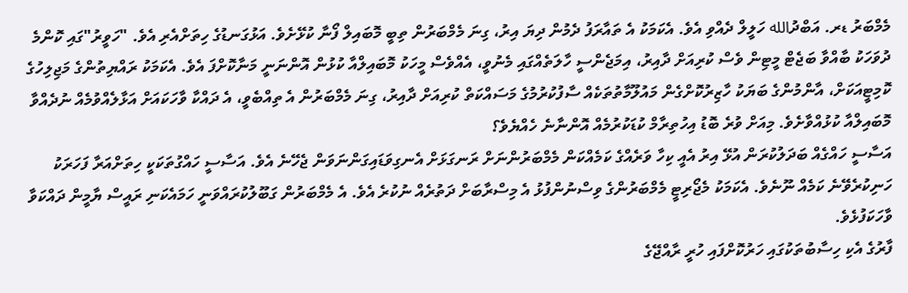މެމްބަރު ޑރ. އަބްދުالله ހަލީލް ދެއްވި އެވެ. އެކަމަކު އެ ތައާރަފު ދެމުން ދިޔަ އިރު، ގިނަ މެމްބަރުން ތިބީ މޮބައިލް ފޯނާ ކުޅޭށެވެ. އަޅުގަނޑުގެ ހިތަށްއެރި އެވެ. "ހަވީރު"ގައި ކޮންމެ ދުވަހަކު ބާއްވާ ބަޖެޓް މީޓިން ވެސް ކުރިއަށް ދާއިރު، އިމަޖެންސީ ހާލަތެއްގައި މެނުވީ، އެއްވެސް މީހަކު މޮބައިލްއާ ކުޅުން އޮންނަނީ މަނާކޮށްފަ އެވެ. އެކަމަކު ރައްޔިތުންގެ މަޖިލިހުގެ ކޮމިޓީއަކަށް، އާންމުންގެ ބަޔަކު ހާޒިރުކޮށްގެން މައުލޫމާތުތަކެއް ސާފުކުރުމުގެ މަސައްކަތް ކުރިއަށް ދާއިރު، ގިނަ މެމްބަރުން އެ ތިއްބެވީ، އެ ދައްކާ ވާހަކައަށް އަޅާލެއްވުމެއް ނުދެއްވާ މޮބައިލްއާ ކުޅުއްވާށެވެ. މިއަށް ވުރެ ބޮޑު އިހުތިރާމް ކުޑަކުރުމެއް އޮންނާނެ ހެއްޔެވެ؟
އަސާސީ ހައްގެއް ބަދަލުކުރަން އުޅޭ އިރު އެއީ ކިހާ ވަރެއްގެ ކަމެއްކަން މެމްބަރުންނަށް ރަނގަޅަށް އެނގިވަޑައިގަންނަވަން ޖެހޭނެ އެވެ. އަސާސީ ހައްގުތަކަކީ ހިތަށްއަރާ ފަހަރަކު ހަނިކުރެވޭނެ ކަމެއް ނޫނެވެ. އެކަމަކު މެޖޯރިޓީ މެމްބަރުންގެ ވިސްނުންފުޅު އެ މިސްރާބަށް ދަތުރެއް ނުކުރެ އެވެ. އެ މެމްބަރުން ގަބޫލުކުރައްވަނީ ހަމައެކަނި ރައީސް ޔާމީން ދައްކަވާ ވާހަކަފުޅެވެ.
ފާރުގެ އެކި ހިސާބުތަކުގައި ހަރުކޮށްފައި ހުރީ ރާއްޖޭގެ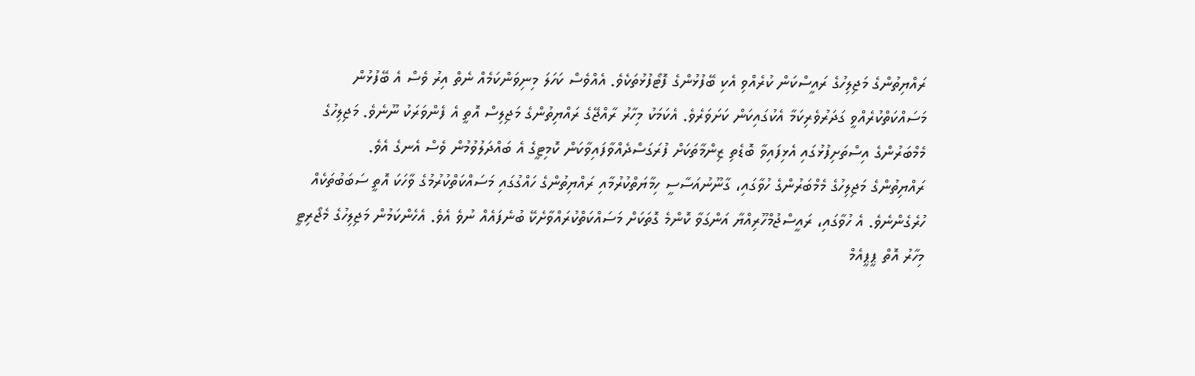ރައްޔިތުންގެ މަޖިލިހުގެ ރައީސްކަން ކުރެއްވި އެކި ބޭފުޅުންގެ ފޮޓޯފުޅުތަކެވެ. އެއްވެސް ކަހަލަ މިނިވަންކަމެއް ނެތް އިރު ވެސް އެ ބޭފުޅުން މަސައްކަތްކުރެއްވީ ގަދަރުވެރިކަމާ އެކުގައިކަން ކަށަވަރެވެ. އެކަމަކު މިހާރު ރާއްޖޭގެ ރައްޔިތުންގެ މަޖިލިސް އޮތީ އެ ފެންވަރަކު ނޫނެވެ. މަޖިލިހުގެ މެމްބަރުންގެ އިސްތަށިފުޅުގައި އެޅިފައިވާ ބޮޑެތި ޒިންމާތަކަށް ފުރަގަސްދެއްވާފައިވާކަން ކޮމިޓީގެ އެ ބައްދަލުވުމުން ވެސް އެނގެ އެވެ.
ރައްޔިތުންގެ މަޖިލިހުގެ މެމްބަރުންގެ ހުވާގައި، ގާނޫނުއަސާސީ ހިމާޔަތްކުރުމާއި ރައްޔިތުންގެ ހައްގުގައި މަސައްކަތްކުރުމުގެ ވާހަކަ އޮތީ ސަބަބުތަކެއް ހުރެގެންނެވެ. އެ ހުވާގައި، ރައީސްޖުމްހޫރިއްޔާ އަންގަވާ ކޮންމެ ގޮތަކަށް މަސައްކަތްކުރައްވާށެކޭ ބުނެފައެއް ނުވެ އެވެ. އެހެންކަމުން މަޖިލިހުގެ މެޖޯރިޓީ މިހާރު އޮތް ޕީޕީއެމް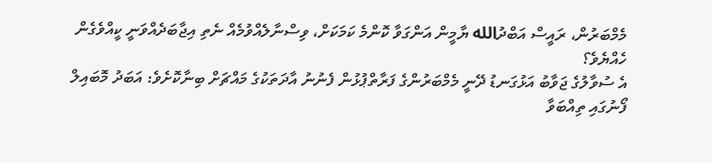މެމްބަރުން، ރައީސް އަބްދުالله ޔާމީން އަންގަވާ ކޮންމެ ކަމަކަށް، ވިސްނާލެއްވުމެއް ނެތި އިޖާބަދެއްވަނީ ކީއްވެގެން ހެއްޔެވެ؟
އެ ސުވާލުގެ ޖަވާބު އަޅުގަނޑު ދޭނީ މެމްބަރުންގެ ފަރާތްޕުޅުން ފެނުނު އާދަތަކުގެ މައްޗަށް ބިނާކޮށެވެ: އަބަދު މޮބައިލް ފޯނުގައި ތިއްބަވާ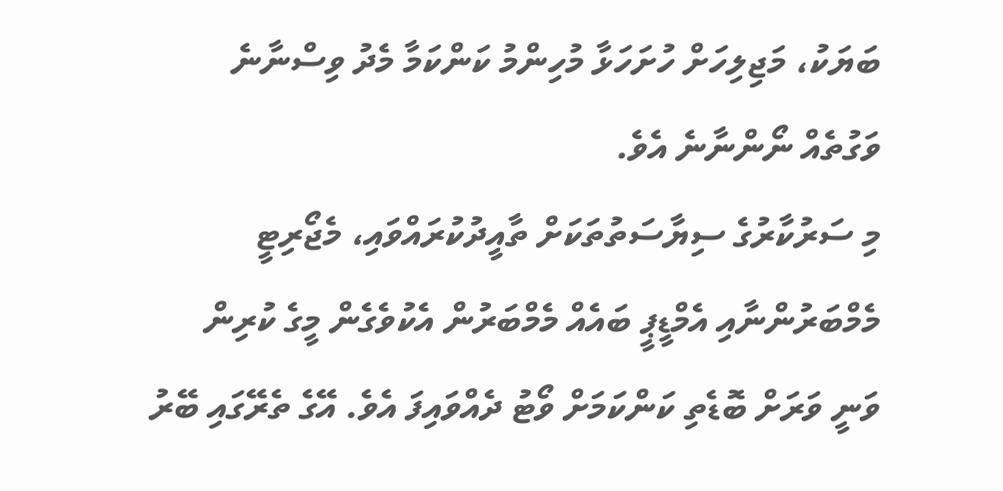ބަޔަކު، މަޖިލިހަށް ހުށަހަޅާ މުހިންމު ކަންކަމާ މެދު ވިސްނާނެ ވަގުތެއް ނޯންނާނެ އެވެ.
މި ސަރުކާރުގެ ސިޔާސަތުތަކަށް ތާއީދުކުރައްވައި، މެޖޯރިޓީ މެމްބަރުންނާއި އެމްޑީޕީ ބައެއް މެމްބަރުން އެކުވެގެން މީގެ ކުރިން ވަނީ ވަރަށް ބޮޑެތި ކަންކަމަށް ވޯޓު ދެއްވައިފަ އެވެ. އޭގެ ތެރޭގައި ބޭރު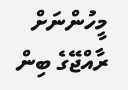މީހުންނަށް ރާއްޖޭގެ ބިން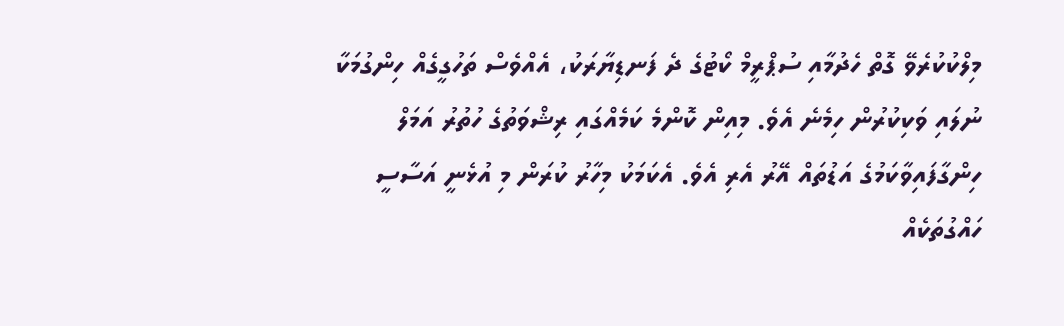މިލްކުކުރެވޭ ގޮތް ހެދުމާއި ސުޕްރީމް ކޯޓުގެ ދެ ފަނޑިޔާރަކު، އެއްވެސް ތަހުގީގެއް ހިންގުމަކާ ނުލައި ވަކިކުރުން ހިމެނެ އެވެ. މިއިން ކޮންމެ ކަމެއްގައި ރިޝްވަތުގެ ހުތުރު އަމަލް ހިންގާފައިވާކަމުގެ އަޑުތައް އޭރު އެރި އެވެ. އެކަމަކު މިހާރު ކުރަން މި އުޅެނީ އަސާސީ ހައްގުތަކެއް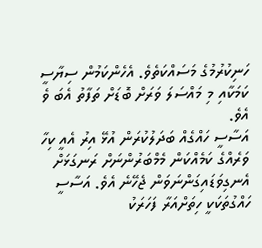ހަނިކުރުމުގެ މަސައްކަތެވެ. އެހެންކަމުން ސިޔާސީ ކަމަކާއި މި މައްސަލަ ވަރަށް ބޮޑަށް ތަފާތު އެބަ ވެ އެވެ.
އަސާސީ ހައްގެއް ބަދަލުކުރަން އުޅޭ އިރު އެއީ ކިހާ ވަރެއްގެ ކަމެއްކަން މެމްބަރުންނަށް ރަނގަޅަށް އެނގިވަޑައިގަންނަވަން ޖެހޭނެ އެވެ. އަސާސީ ހައްގުތަކަކީ ހިތަށްއަރާ ފަހަރަކު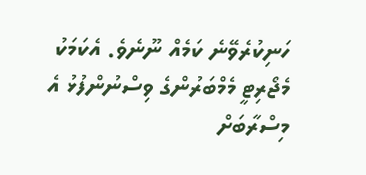ހަނިކުރެވޭނެ ކަމެއް ނޫނެވެ. އެކަމަކު މެޖޯރިޓީ މެމްބަރުންގެ ވިސްނުންފުޅު އެ މިސްރާބަށް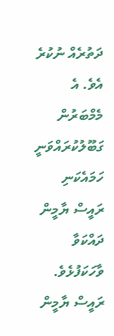ދަތުރެއް ނުކުރެ އެވެ. އެ މެމްބަރުން ގަބޫލުކުރައްވަނީ ހަމައެކަނި ރައީސް ޔާމީން ދައްކަވާ ވާހަކަފުޅެވެ. ރައީސް ޔާމީން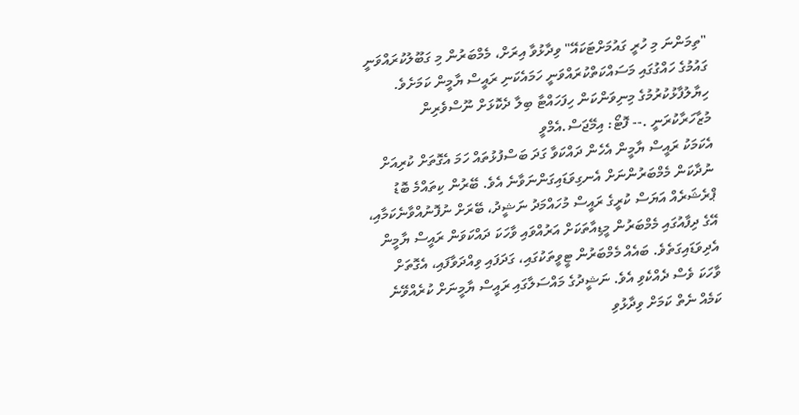"ތިމަންނަ މި ހުރީ ގައުމަށްޓަކައޭ" ވިދާޅުވާ އިރަށް، މެމްބަރުން މި ގަބޫލުކުރައްވަނީ ގައުމުގެ ހައްގުގައި މަސައްކަތްކުރައްވަނީ ހަމައެކަނި ރައީސް ޔާމީން ކަމަށެވެ.
ހިޔާލުފާޅުކުރުމުގެ މިނިވަންކަން ހިފަހައްޓާ ބިލާ ދެކޮޅަށް ނޫސްވެރިން މުޒާހަރާކުރަނީ .-- ފޮޓޯ: އިމޭޖަސް.އެމްވީ
އެކަމަކު ރައީސް ޔާމީން އެހެން ދައްކަވާ ގަދަ ބަސްފުޅުތައް ހަމަ އެގޮތަށް ކުރިއަށް ނުދާކަން މެމްބަރުންނަށް އެނގިވަޑައިގަންނަވާނެ އެވެ. ބޭރުން ކިތައްމެ ބޮޑު ޕްރެޝަރެއް އަޔަސް ކުރީގެ ރައީސް މުހައްމަދު ނަޝީދު، ބޭރަށް ނުފޮނުއްވާނެކަމާއި، އޭގެ ދިފާއުގައި މެމްބަރުން މީޑިއާތަކަށް އަރުއްވައި ވާހަކަ ދައްކަވަން ރައީސް ޔާމީން އެދިވަޑައިގަތެވެ. ބައެއް މެމްބަރުން ޓީވީތަކުގައި، ގަދަފައި ވިއްދަވާފައި، އެގޮތަށް ވާހަކަ ވެސް ދެއްކެވި އެވެ. ނަޝީދުގެ މައްސަލާގައި ރައީސް ޔާމީނަށް ކުރެއްވޭނެ ކަމެއް ނެތް ކަމަށް ވިދާޅުވި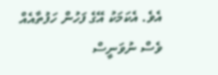އެވެ. އެކަމަކު އޭގެ ފަހުން ހަފުތާއެއް ވެސް ނުވަނީސް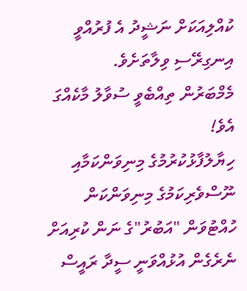ކުއްލިއަކަށް ނަޝީދު އެ ފުރުއްވީ އިނގިރޭސި ވިލާތަށެވެ.
މެމްބަރުން ތިއްބެވީ ސުވާލު މާކެއްގަ އެވެ!
ހިޔާލުފާޅުކުރުމުގެ މިނިވަންކަމާއި ނޫސްވެރިކަމުގެ މިނިވަންކަން ހުއްޓުވަން "އަބުރު"ގެ ނަން ކުރިއަށް ނެރެގެން އުޅުއްވަނީ ސީދާ ރައީސް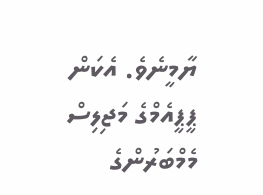ޔާމީނެވެ. އެކަން ޕީޕީއެމްގެ މަޖިލިސް މެމްބަރުންގެ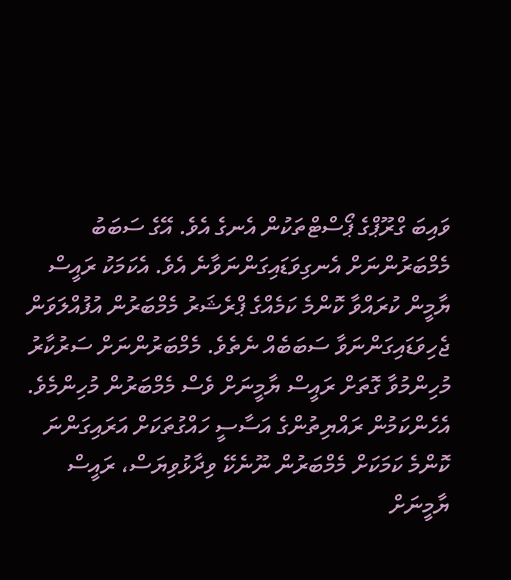ވައިބަ ގްރޫޕްގެ ޕޯސްޓްތަކުން އެނގެ އެވެ. އޭގެ ސަބަބު މެމްބަރުންނަށް އެނގިވަޑައިގަންނަވާނެ އެވެ. އެކަމަކު ރައީސް ޔާމީން ކުރައްވާ ކޮންމެ ކަމެއްގެ ޕްރެޝަރު މެމްބަރުން އުފުއްލަވަން ޖެހިވަޑައިގަންނަވާ ސަބަބެއް ނެތެވެ. މެމްބަރުންނަށް ސަރުކާރު މުހިންމުވާ ގޮތަށް ރައީސް ޔާމީނަށް ވެސް މެމްބަރުން މުހިންމެވެ. އެހެންކަމުން ރައްޔިތުންގެ އަސާސީ ހައްގުތަކަށް އަރައިގަންނަ ކޮންމެ ކަމަކަށް މެމްބަރުން ނޫނެކޭ ވިދާޅުވިޔަސް، ރައީސް ޔާމީނަށް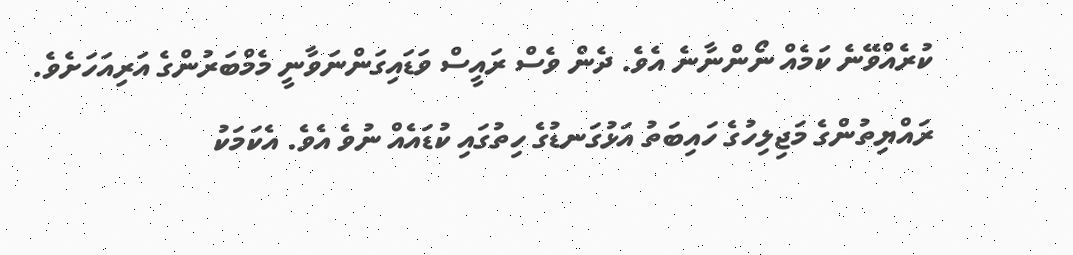ކުރެއްވޭނެ ކަމެއް ނޯންނާނެ އެވެ. ދެން ވެސް ރައީސް ވަޑައިގަންނަވާނީ މެމްބަރުންގެ އަރިއަހަށެވެ.
ރައްޔިތުންގެ މަޖިލިހުގެ ހައިބަތު އަޅުގަނޑުގެ ހިތުގައި ކުޑައެއް ނުވެ އެވެ. އެކަމަކު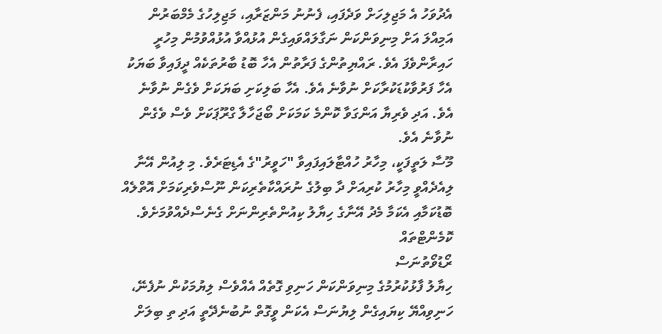އެދުވަހު އެ މަޖިލިހަށް ވަދެފައި، ފެނުނު މަންޒަރާއި، މަޖިލިހުގެ މެމްބަރުން އަމިއްލަ އަށް މިނިވަންކަން ނަގާލައްވައިގެން އުޅުއްވާ އުޅުއްވުމުން މިހުރީ ހައިރާންވެފަ އެވެ. ރައްޔިތުންގެ ފަރާތުން އެހާ ބޮޑު ބާރުތަކެއް ދީފައިވާ ބަޔަކު އެހާ ފަރުވާކުޑަކުރާކަށް ނުވާނެ އެވެ. އެހާ ބަލިކަށި ބަޔަކަށް ވެގެން ނުވާނެ އެވެ. އަދި ވެރިޔާ އަންގަވާ ކޮންމެ ކަމަކަށް ބޯޖަހާލާ ގްރޫޕަކަށް ވެސް ވެގެން ނުވާނެ އެވެ.
މޫސާ ލަތީފަކީ، މިހާރު ހުއްޓާލައިފައިވާ "ހަވީރު"ގެ އެޑިޓަރެވެ. މި ލިއުން އޭނާ ލިއެދެއްވީ މިހާރު ކުރިއަށް ދާ ބިލުގެ ނުރައްކާތެރިކަން ނޫސްވެރިކަމަށް އޮތްލެއް ބޮޑުކަމާއި އެކަމާ މެދު އޭނާގެ ހިޔާލު ކިއުންތެރިންނަށް ގެނެސްދެއްވުމަށެވެ.
ކޮމެންޓްތައް
ރޯޑުވޯތުނަސް
ހިޔާލު ފާޅުކުރުމުގެ މިނިވަންކަން ހަނިވި ގޮތެއް އެއްވެސް ލިޔުމަކުން ނުފެނޭ، ހަނިވިއްޔޭ ކިޔައިގެން ލިޔުނަސް އެކަން ވީގޮތް ނުބުނެދޭތީ އަދި ތި ބިލަށް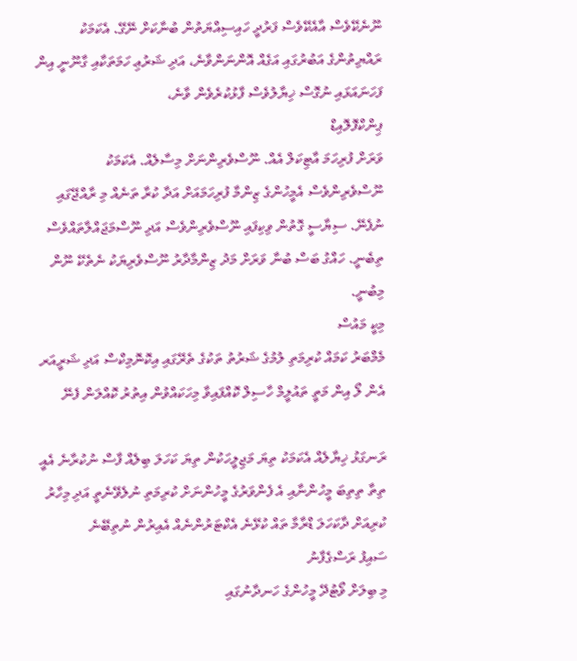ނޫނެކޭވެސް އާއެކޭވެސް ފަރުދީ ހައިސިއްޔަތުން ބުނާކަށް ނޭގޭ. އެކަމަކު ރައްޔިތުންގެ އަބުރުގައި އަގެއް އޮންނަންވާނެ، އަދި ޝަރުޢި ހަމަތަކާއި ގާނޫނީ އިން ފަހަނައަޅައި ނުގޮސް ޚިޔާލުވެސް ފާޅުކުރެވެން ވާނެ،
ޕިންކްފޮލޮއިޑް
ވަރަށް ފުރިހަމަ އާޓިކަލް އެއް. ނޫސްވެރިންނަށް މިސާލެއް. އެކަމަކު ނޫސްވެރިންވެސް އެމީހުންގެ ޒިންމާ ފުރިހަމައަށް އަދާ ކުރާ ތަނެއް މި ރާއްޖޭގައި ނުފެނޭ. ސިޔާސީ ގޮތުން ވިކިފައި ނޫސްވެރިންވެސް އަދި ނޫސްމަޖައްލާތައްވެސް ތިބެނީ. ހައްގު ބަސް ބުނާ ވަރަށް މަދު ޒިންމާދާރު ނޫސްވެރިޔަކު ނެތެކޭ ނޫން މިބުނީ.
މިކީ މައުސް
މެމްބަރު ކަމައް ކުރިމަތި ލުމުގެ ޝަރުތު ތަކުގެ ތެރޭގައި އިކޮނޮމިކްސް އަދި ޝަރީއަރ އެން ލޯ އިން މަތީ ތައުލީމް ހާސިލް ކޮއްފައިވާ މިހަކައްވުން އިތުރު ކޮއްލަން ފެނޭ

ރަނގަޅު ޚިޔާލެއް އެކަމަކު ތިޔަ މަޖިލީހަކުން ތިޔަ ކަހަލަ ބިލެއް ފާސް ނުކުރާނެ އެއީ ތިތާ ތިތިބަ މީހުންނާއި އެ ފެންވަރުގެ މީހުންނަށް ކުރިމަތި ނުލެވޭނެތީ އަދި މިހާރު ކުރިއަށް ދާކަހަލަ ޑްރާމާ ތައް ކުޅޭނެ އެކްޓަރުންނެއް އެއިރުން ނުތިބޭނެ
ސައިފު ރަސްގެފާނު
މި ބިލަށް ވޯޓުދޭ މީހުންގެ ހަނދާނުގައި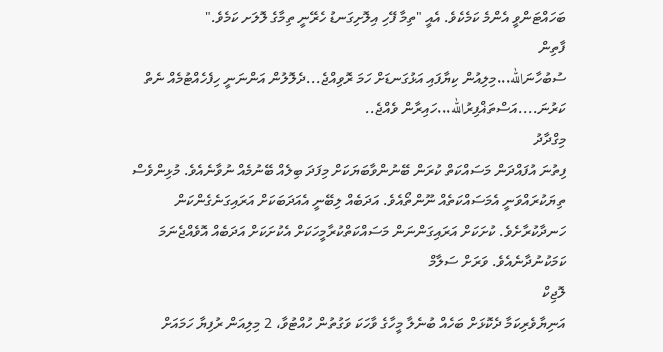ބަހައްޓަންވީ އެންމެ ކަމެކެވެ. އެއީ "ތިމާ ފޭހި އިލޮށިގަނޑު ހެރޭނީ ތިމާގެ ލޮލަށ ކަމެވެ."
ފާތިން
ސުބުހާނަالله...މިލިއުން ކިޔާފައި އަޅުގަނޑަށް ހަމަ ރޮވިއްޖެ...ދެލޮލުން އަންނަނީ ހިފެހެއްޓުމެއް ނެތް ކަރުނަ....އަސްތަޣްފިރުالله...ހައިރާން ވެއްޖެ..
މިގްދާދު
ފިތުނަ އުފައްދަން މަސައްކަތް ކުރަން ބޭނުންވާބަޔަކަށް މިފަދަ ބިލެއް ބޭނުމެއް ނުވާނެއެވެ. މުޅިންވެސް ތިޔަކުރައްވަނީ އެމަސައްކަތެއް ނޫންތޯއެވެ. އަދަބެއް ލިބޭނީ އެއަދަބަކަށް އަރައިގަނެގެންކަން ހަނދާކުރާށެވެ. ކުށަކަށް އަރައިގަންނަން މަސައްކަތްކުރާމީހަކަށް އެކުށަކަށް އަދަބެއް އޮވެއްޖެނަމަ ކަމަކުނުދާނެއެވެ. ވަރަށް ސަލާމް
ލޮޖިކް
އަނިޔާވެރިކަމާ ދެކޮޅަށް ބަހެއް ބުނެލާ މީހާގެ ވާހަކަ ވަގުތުން ހުއްޓުވާ، 2 މިލިއަން ރުފިޔާ ހަމައަށް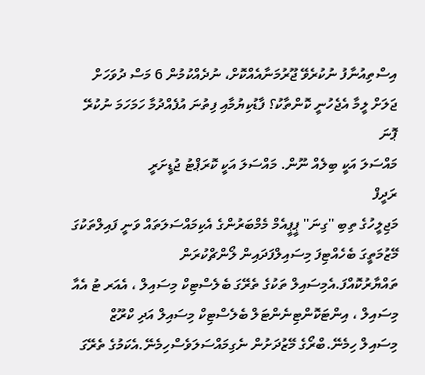އިސްތިއުނާފު ނުކުރެވޭ ޖޫރުމަނާއެއްކޮށް، ނުދެއްކުމުން 6 މަސް ދުވަހަށް ޖަލަށް ލީމާ އެޖެހުނީ ކޮންތާކު؟ ފާޑުކިޔުމާއި ފިތުނަ އުފެއްދުމާ ހަމަހަމަ ނުކުރޭ
ޕޮނަ
މައްސަލަ އަކީ ބިލެއް ނޫން. މައްސަލަ އަކީ ކޮރަޕްޓު ޖުޑީށަރީ
ރަދީފް
މަޖިލީހުގެ ތިބި ''ގިނަ'' ޕީޕީއެމް މެމްބަރުންގެ އެކިމައްސަލަތައް ވަނީ ފައިލްތަކުގަ މޭޒުމަތީގަ ބެހެއްޓިފަ މިސައިލްފަދައިން ލޯންޗްކުރަން ތައްޔާރުކޮއްފަ.އެމިސައިލް ތަކުގެ ތެރޭގަ ބެލެސްޓިކް މިސައިލް ، އެއަރ ޓު އެއާ މިސައިލް ، އިންޓަކޮންޓިނެންޓަލް ބެލެސްޓިކް މިސައިލް އަދި ކްރޫޒް މިސައިލް ހިމެނޭ.ބްރޯގެ މޭޒުދަށުން ނެގިމައްސަލަވެސްހިމެނޭ.އެކަމުގެ ތެރޭގަ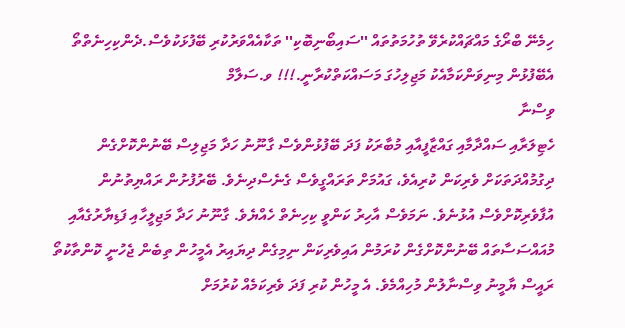ހިމެނޭ ބްރޯގެ މައްޗައްކުރެވޭ ތުހުމަތުތައް ''ސައިބޯނިބޮކި'' ތަކާއެއްވަރުކުރި ބޭފުޅަކުވެސް.ދެންކިހިނެތްތޯ އެބޭފުޅުން މިނިވަންކަމާއެކު މަޖިލިހުގަ މަސައްކަތްކުރާނީ.!!! ވ.ސަލާމް
ވިސްނާ
ހެޓިލަރާއި ސައްދާމާއި ގައްޒާފީއާއި މުބާރަކު ފަދަ ބޭފުޅުންވެސް ގާނޫނު ހަދާ މަޖިލިސް ބޭނުންކޮށްގެން ދިގުމުއްދަތަކަށް ވެރިކަން ކުރިއެވެ، ގައުމަށް ތަރައްގީވެސް ގެނެސްދިނެވެ. ބޭރުފުށުން ރައްޔިތުނުން އުފާވެރިކޮށްވެސް އުޅުނެވެ. ނަމަވެސް އާހިރު ކަންވީ ކިހިނެތް ހެއްޔެވެ. ގާނޫނު ހަދާ މަޖިލީހާއި ފަޑިޔާރުގެއާއި މުއައްސަސާތައް ބޭނުންކޮށްގެން ކުރަމުން އައިވެރިކަން ނިމިގެން ދިޔައިރު އެމީހުން ތިބެން ޖެހުނީ ކޮންތާކުތޯ ރައީސް ޔާމީނު ވިސްނާލުން މުހިއްމެވެ. އެ މީހުން ކުރި ފަދަ ވެރިކަމެއް ކުރުމަށް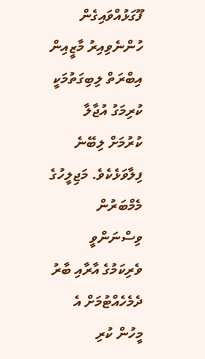ފޫގަޅުއްވައިގެން ހުންނެވިއިރު މާޒީއިން އިބްރަތް ލިބިގަތުމަކީ ކުރިމަގު އުޖާލާ ކުރުމަށް ލިބޭނެ ފިލާވަޅެކެވެ. މަޖިލީހުގެ މެމްބަރުން ވިސްނަންވީ ވެރިކަމުގެ އާރާއި ބާރު ދެމެހެއްޓުމަށް އެ މީހުން ކުރި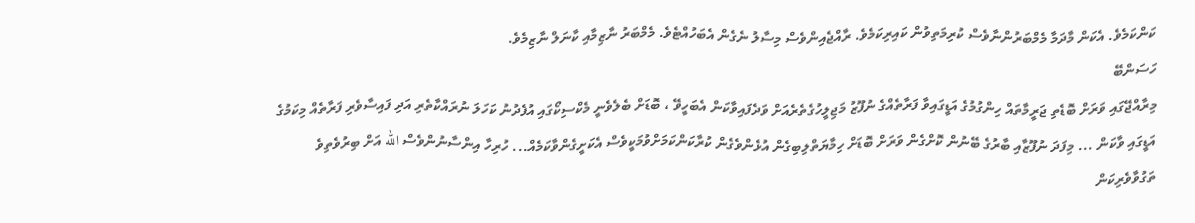ކަންކަމެވެ. އެކަން މާދަމާ މެމްބަރުންނާވެސް ކުރިމަތިވުން ކައިރިކަމެވެ. ރާއްޖެއިންވެސް މިސާލު ނެގެން އެބަހުއްޓެވެ. މެމްބަރު ނާޒިމާއި ކާނަލް ނާޒިމެވެ.
ހަސަންބޭ
މިރާއްޖޭގައި ވަރަށް ބޮޑެތި ޖަރީމާތައް ހިންގުމުގެ އަޑީގައިވާ ފަރާތެއްގެ ނުފޫޒު މަޖިލީހުގެތެރެއަށް ވަދެފައިވާކަން އެބަހީވޭ ، ބޮޑަށް ބެލެވެނީ މެކްސިކޯގައި އުފެދުނު ކަހަލަ ނުރައްކާތެރި އަދި ފައިސާވެރި ފަރާތެއް މިކަމުގެ އަޑީގައި ވާކަން ... މިފަދަ ނުފޫޒާއި ބާރުގެ ބޭނުން ކޮށްގެން ވަރަށް ބޮޑަށް ހިމާޔަތްލިބިގެން އުޅެންވެގެން ކުރާކަންކަމަށްވުމަކީވެސް އެކަށީގެންވާކަމެއް... ހުރިހާ އިންސާނުންވެސް الله އަށް ބިރުވެތިވެ ތަގުވާވެރިކަން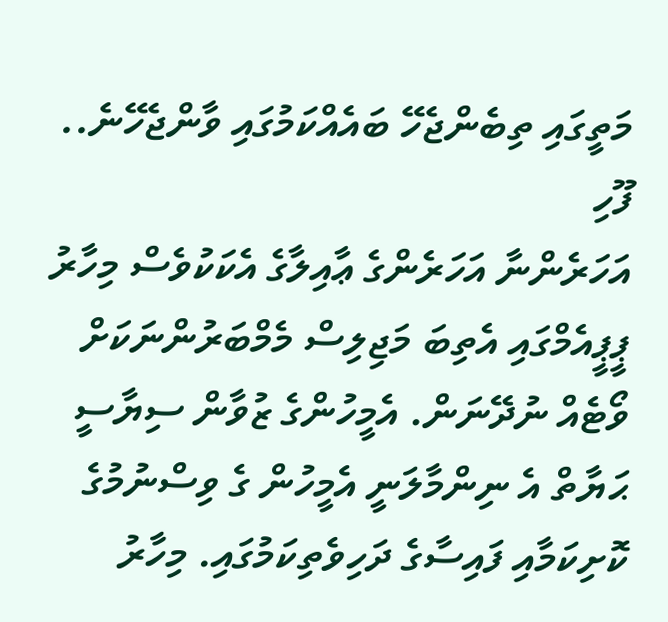މަތީގައި ތިބެންޖެހޭ ބައެއްކަމުގައި ވާންޖެހޭނެ..
ފޫހި
އަހަރެންނާ އަހަރެންގެ ޢާއިލާގެ އެކަކުވެސް މިހާރު ޕީޕީއެމްގައި އެތިބަ މަޖިލިސް މެމްބަރުންނަކަށް ވޯޓެއް ނުދޭނަން. އެމީހުންގެ ޒުވާން ސިޔާސީ ޙަޔާތް އެ ނިންމާލަނީ އެމީހުން ގެ ވިސްނުމުގެ ކޮށިކަމާއި ފައިސާގެ ދަހިވެތިކަމުގައި. މިހާރު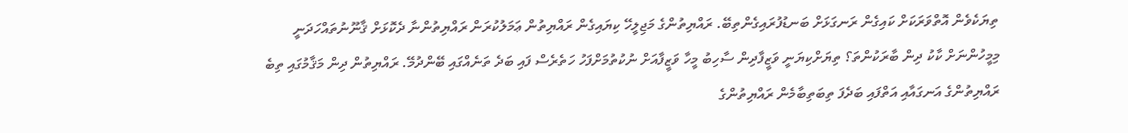ތިޔަކެވެން އޮތްވަރަކަށް ކައިގެން ރަނގަޅަށް ބަނޑުފުރައިގެންތިބޭ. ރައްޔިތުންގެ މަޖިލީހޭ ކިޔައިގެން ރައްޔިތުން ޢަމަލުކުރަން ރައްޔިތުންނާ ދެކޮޅަށް ޤާނޫނުތައްހަދަނީ މިމީހުންނަށް ކާކު ދިން ބާރަކުންތަ؟ ތިޔަށްކިޔަނީ ވަޒީފާދިން ސާހިބު މީހާ ވަޒީފާއަށް ނުކުތުމަށްފަހު ހަތެރެސް ފައި ބަދެ ތަނެއްގައި ބޭންދުމޭ. ރައްޔިތުން ދިން މަޤާމުގައި ތިބެ ރައްޔިތުންގެ އަނގައާއި އަތްފައި ބަދެފަ ތިބަތިބާމެން ރައްޔިތުންގެ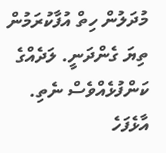މުދަލުން ހިތް އުފާކުރަމުން ތިޔަ ގެންދަނީ. ލަދެއްގެ ކަންފުޅެއްވެސް ނެތި. އާޅެފަހެ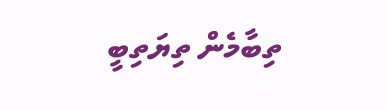ތިބާމެން ތިޔަތިބީ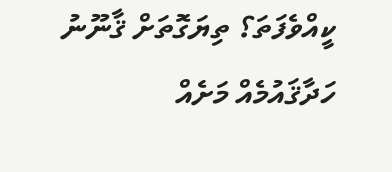ކީއްވެފަތަ؟ ތިޔަގޮތަށް ޤާނޫނު ހަދާޤައުމެއް މަށެއް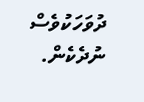ދުވަހަކުވެސް ނުދެކެން.